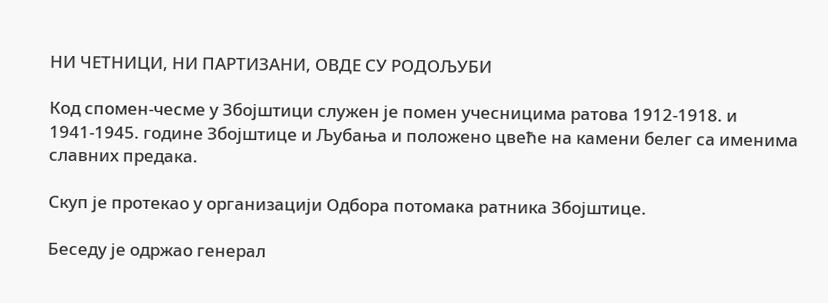НИ ЧЕТНИЦИ, НИ ПАРТИЗАНИ, ОВДЕ СУ РОДОЉУБИ

Код спомен-чесме у Збојштици служен је помен учесницима ратова 1912-1918. и 1941-1945. године Збојштице и Љубања и положено цвеће на камени белег са именима славних предака.

Скуп је протекао у организацији Одбора потомака ратника Збојштице.

Беседу је одржао генерал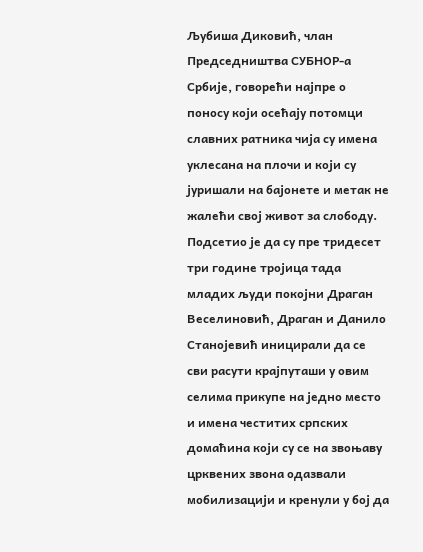Љубиша Диковић, члан Председништва СУБНОР-а Србије, говорећи најпре о поносу који осећају потомци славних ратника чија су имена уклесана на плочи и који су јуришали на бајонете и метак не жалећи свој живот за слободу. Подсетио је да су пре тридесет три године тројица тада младих људи покојни Драган Веселиновић, Драган и Данило Станојевић иницирали да се сви расути крајпуташи у овим селима прикупе на једно место и имена честитих српских домаћина који су се на звоњаву црквених звона одазвали мобилизацији и кренули у бој да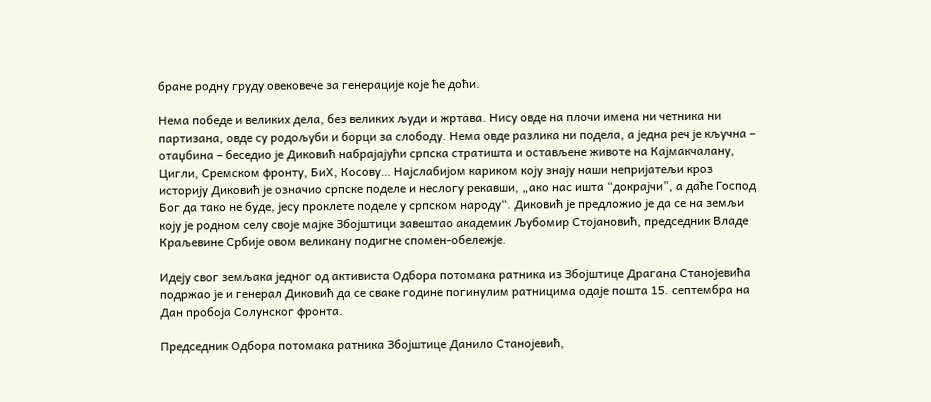бране родну груду овековече за генерације које ће доћи.

Нема победе и великих дела, без великих људи и жртава. Нису овде на плочи имена ни четника ни партизана, овде су родољуби и борци за слободу. Нема овде разлика ни подела, а једна реч је кључна – отаџбина – беседио је Диковић набрајајући српска стратишта и остављене животе на Кајмакчалану, Цигли, Сремском фронту, БиХ, Косову… Најслабијом кариком коју знају наши непријатељи кроз историју Диковић је означио српске поделе и неслогу рекавши, „ако нас ишта “докрајчи”, а даће Господ Бог да тако не буде, јесу проклете поделе у српском народу“. Диковић је предложио је да се на земљи коју је родном селу своје мајке Збојштици завештао академик Љубомир Стојановић, председник Владе Краљевине Србије овом великану подигне спомен-обележје.

Идеју свог земљака једног од активиста Одбора потомака ратника из Збојштице Драгана Станојевића подржао је и генерал Диковић да се сваке године погинулим ратницима одаје пошта 15. септембра на Дан пробоја Солунског фронта.

Председник Одбора потомака ратника Збојштице Данило Станојевић,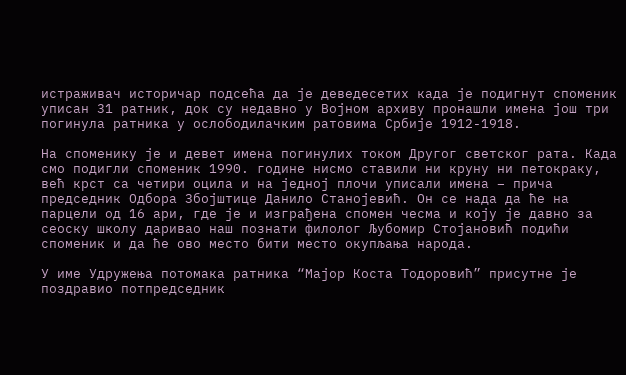истраживач историчар подсећа да је деведесетих када је подигнут споменик уписан 31 ратник, док су недавно у Војном архиву пронашли имена још три погинула ратника у ослободилачким ратовима Србије 1912-1918.

На споменику је и девет имена погинулих током Другог светског рата. Када смо подигли споменик 1990. године нисмо ставили ни круну ни петокраку, већ крст са четири оцила и на једној плочи уписали имена – прича председник Одбора Збојштице Данило Станојевић. Он се нада да ће на парцели од 16 ари, где је и изграђена спомен чесма и коју је давно за сеоску школу даривао наш познати филолог Љубомир Стојановић подићи споменик и да ће ово место бити место окупљања народа.

У име Удружења потомака ратника “Мајор Коста Тодоровић” присутне је поздравио потпредседник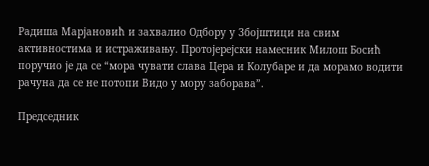Радиша Марјановић и захвалио Одбору у Збојштици на свим активностима и истраживању. Протојерејски намесник Милош Босић поручио је да се “мора чувати слава Цера и Колубаре и да морамо водити рачуна да се не потопи Видо у мору заборава”.

Председник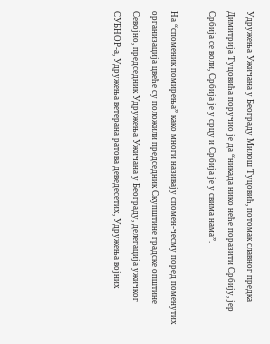Удружења Ужичана у Београду Милош Туцовић, потомак славног предка Димитрија Туцовића поручио је да “никада нико неће поразити Србију, јер Србија се воли, Србија је у срцу и Србија је у свима нама”.

На “споменик помирења” како многи називају спомен-чесму поред поменутих организација цвеће су положили председник Скупштине градске општине Севојно, председник Удружења Ужичана у Београду, делегација ужичког СУБНОР-а, Удружења ветерана ратова деведесетих, Удружења војних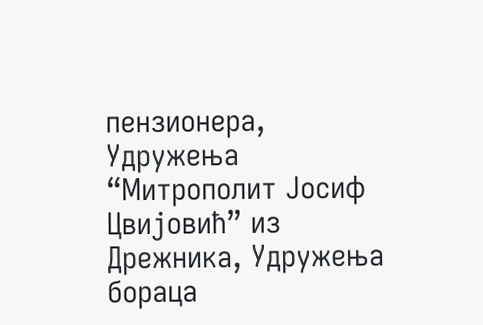пензионера, Удружења “Митрополит Јосиф Цвијовић” из Дрежника, Удружења бораца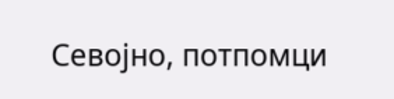Севојно, потпомци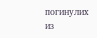погинулих из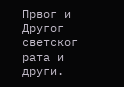Првог и Другог светског рата и други.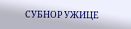СУБНОР УЖИЦЕ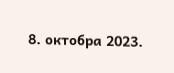8. октобра 2023.